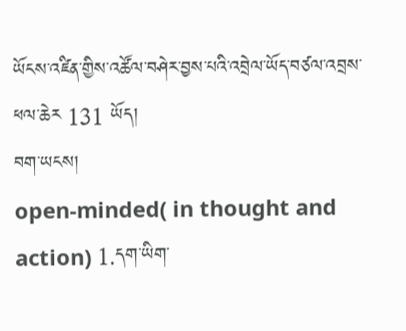ཡོངས་འཛིན་གྱིས་འཚོལ་བཤེར་བྱས་པའི་འབྲེལ་ཡོད་བཙལ་འབྲས་ཕལ་ཆེར 131 ཡོད།
བག་ཡངས།
open-minded( in thought and action) 1.དག་ཡིག་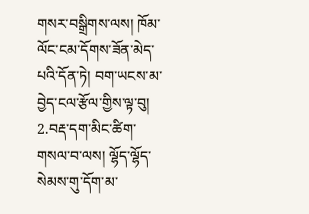གསར་བསྒྲིགས་ལས། ཁོམ་ལོང་ངམ་དོགས་ཟོན་མེད་པའི་དོན་ཏེ། བག་ཡངས་མ་བྱེད་ངལ་རྩོལ་གྱིས་ལྟ་བུ། 2.བརྡ་དག་མིང་ཚིག་གསལ་བ་ལས། ལྷོད་ལྷོད་སེམས་གུ་དོག་མ་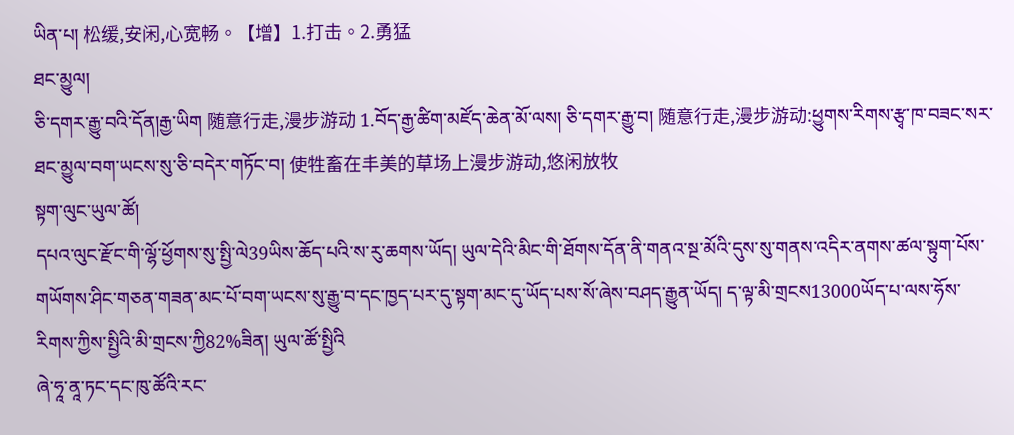ཡིན་པ། 松缓,安闲,心宽畅。【增】1.打击。2.勇猛
ཐང་མྱུལ།
ཅི་དགར་རྒྱུ་བའི་དོན།རྒྱ་ཡིག 随意行走,漫步游动 1.བོད་རྒྱ་ཚིག་མཛོད་ཆེན་མོ་ལས། ཅི་དགར་རྒྱུ་བ། 随意行走,漫步游动:ཕྱུགས་རིགས་རྩྭ་ཁ་བཟང་སར་ཐང་མྱུལ་བག་ཡངས་སུ་ཅི་བདེར་གཏོང་བ། 使牲畜在丰美的草场上漫步游动,悠闲放牧
སྟག་ལུང་ཡུལ་ཚོ།
དཔའ་ལུང་རྫོང་གི་ལྷོ་ཕྱོགས་སུ་སྤྱི་ལེ39ཡིས་ཆོད་པའི་ས་རུ་ཆགས་ཡོད། ཡུལ་དེའི་མིང་གི་ཐོགས་དོན་ནི་གནའ་སྔ་མོའི་དུས་སུ་གནས་འདིར་ནགས་ཚལ་སྟུག་པོས་གཡོགས་ཤིང་གཅན་གཟན་མང་པོ་བག་ཡངས་སུ་རྒྱུ་བ་དང་ཁྱད་པར་དུ་སྟག་མང་དུ་ཡོད་པས་སོ་ཞེས་བཤད་རྒྱུན་ཡོད། ད་ལྟ་མི་གྲངས13000ཡོད་པ་ལས་ཧོས་རིགས་ཀྱིས་སྤྱིའི་མི་གྲངས་ཀྱི82%ཟིན། ཡུལ་ཚོ་སྤྱིའི
ཞེ་ཧཱ་ནཱ་ཏང་དང་ཁུ་ཚོའི་རང་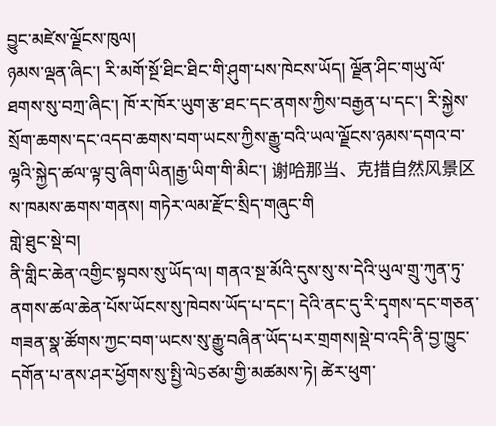བྱུང་མཛེས་ལྗོངས་ཁུལ།
ཉམས་ལྡན་ཞིང་། རི་མགོ་སྔོ་ཐིང་ཐིང་གི་ཤུག་པས་ཁེངས་ཡོད། ལྗོན་ཤིང་གཡུ་ལོ་ཐགས་སུ་བཀྲ་ཞིང་། ཁོ་ར་ཁོར་ཡུག་རྩ་ཐང་དང་ནགས་ཀྱིས་བརྒྱན་པ་དང་། རི་སྐྱེས་སྲོག་ཆགས་དང་འདབ་ཆགས་བག་ཡངས་ཀྱིས་རྒྱུ་བའི་ཡལ་ལྗོངས་ཉམས་དགའ་བ་ལྷའི་སྐྱེད་ཚལ་ལྟ་བུ་ཞིག་ཡིན།རྒྱ་ཡིག་གི་མིང་། 谢哈那当、克措自然风景区 ས་ཁམས་ཆགས་གནས། གཏེར་ལམ་རྫོང་སྲིད་གཞུང་གི
གླེ་ཐུང་སྡེ་བ།
ནི་གླིང་ཆེན་འགྱིང་སྟབས་སུ་ཡོད་ལ། གནའ་སྔ་མོའི་དུས་སུ་ས་དེའི་ཡུལ་གྲུ་ཀུན་ཏུ་ནགས་ཚལ་ཆེན་པོས་ཡོངས་སུ་ཁེབས་ཡོད་པ་དང་། དེའི་ནང་དུ་རི་དྭགས་དང་གཅན་གཟན་སྣ་ཚོགས་ཀྱང་བག་ཡངས་སུ་རྒྱུ་བཞིན་ཡོད་པར་གྲགས།སྡེ་བ་འདི་ནི་བྱ་ཁྱུང་དགོན་པ་ནས་ཤར་ཕྱོགས་སུ་སྤྱི་ལེ5ཙམ་གྱི་མཚམས་ཏེ། ཚེར་ཕུག་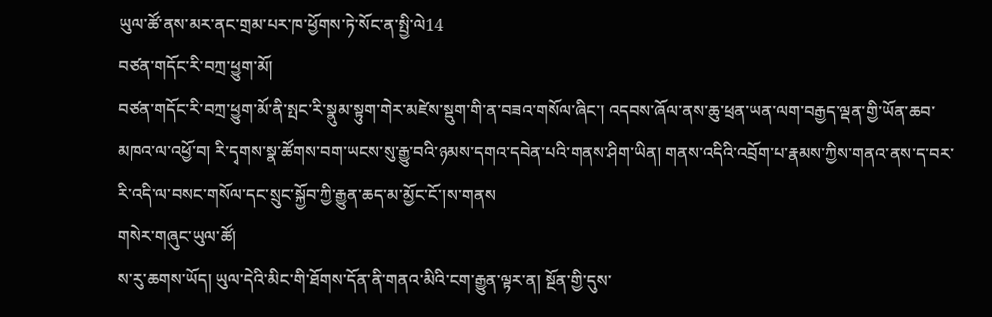ཡུལ་ཚོ་ནས་མར་ནང་གྲམ་པར་ཁ་ཕྱོགས་ཏེ་སོང་ན་སྤྱི་ལེ14
བཙན་གདོང་རི་བཀྲ་ཕྱུག་མོ།
བཙན་གདོང་རི་བཀྲ་ཕྱུག་མོ་ནི་སྤང་རི་སྣུམ་སྟུག་གེར་མཛེས་སྡུག་གི་ན་བཟའ་གསོལ་ཞིང་། འདབས་ཞོལ་ནས་ཆུ་ཕྲན་ཡན་ལག་བརྒྱད་ལྡན་གྱི་ཡོན་ཆབ་མཁའ་ལ་འཕྱོ་བ། རི་དྭགས་སྣ་ཚོགས་བག་ཡངས་སུ་རྒྱུ་བའི་ཉམས་དགའ་དབེན་པའི་གནས་ཤིག་ཡིན། གནས་འདིའི་འབྲོག་པ་རྣམས་ཀྱིས་གནའ་ནས་ད་བར་རི་འདི་ལ་བསང་གསོལ་དང་སྲུང་སྐྱོབ་ཀྱི་རྒྱུན་ཆད་མ་མྱོང་ངོ་།ས་གནས
གསེར་གཞུང་ཡུལ་ཚོ།
ས་རུ་ཆགས་ཡོད། ཡུལ་དེའི་མིང་གི་ཐོགས་དོན་ནི་གནའ་མིའི་ངག་རྒྱུན་ལྟར་ན། སྔོན་གྱི་དུས་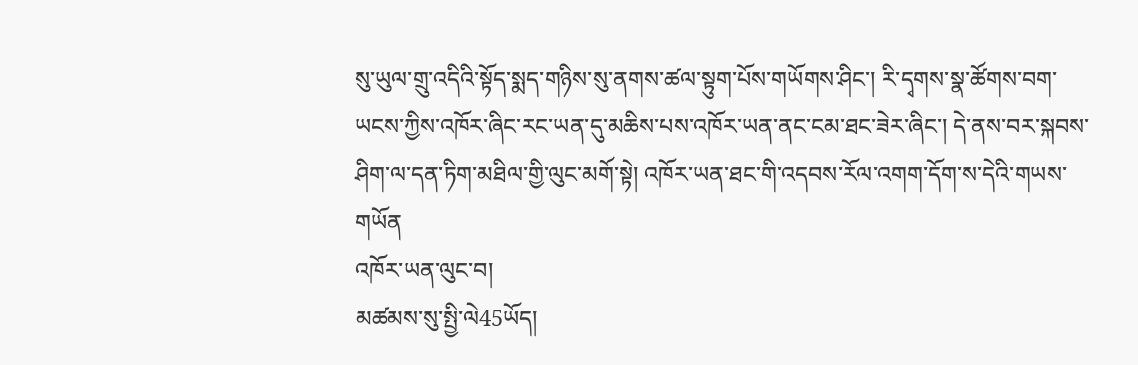སུ་ཡུལ་གྲུ་འདིའི་སྟོད་སྨད་གཉིས་སུ་ནགས་ཚལ་སྟུག་པོས་གཡོགས་ཤིང་། རི་དྭགས་སྣ་ཚོགས་བག་ཡངས་ཀྱིས་འཁོར་ཞིང་རང་ཡན་དུ་མཆིས་པས་འཁོར་ཡན་ནང་ངམ་ཐང་ཟེར་ཞིང་། དེ་ནས་བར་སྐབས་ཤིག་ལ་དན་ཏིག་མཐིལ་གྱི་ལུང་མགོ་སྟེ། འཁོར་ཡན་ཐང་གི་འདབས་རོལ་འགག་དོག་ས་དེའི་གཡས་གཡོན
འཁོར་ཡན་ལུང་བ།
མཚམས་སུ་སྤྱི་ལེ45ཡོད།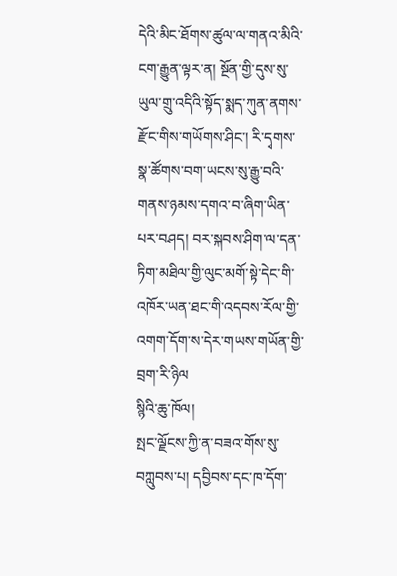དེའི་མིང་ཐོགས་ཚུལ་ལ་གནའ་མིའི་ངག་རྒྱུན་ལྟར་ན། སྔོན་གྱི་དུས་སུ་ཡུལ་གྲུ་འདིའི་སྟོད་སྨད་ཀུན་ནགས་རྫོང་གིས་གཡོགས་ཤིང་། རི་དྭགས་སྣ་ཚོགས་བག་ཡངས་སུ་རྒྱུ་བའི་གནས་ཉམས་དགའ་བ་ཞིག་ཡིན་པར་བཤད། བར་སྐབས་ཤིག་ལ་དན་ཏིག་མཐིལ་གྱི་ལུང་མགོ་སྟེ་དེང་གི་འཁོར་ཡན་ཐང་གི་འདབས་རོལ་གྱི་འགག་དོག་ས་དེར་གཡས་གཡོན་གྱི་བྲག་རི་ཉིལ
སྙིའི་ཆུ་ཁོལ།
སྤང་ལྗོངས་ཀྱི་ན་བཟའ་གོས་སུ་བཀླུབས་པ། དབྱིབས་དང་ཁ་དོག་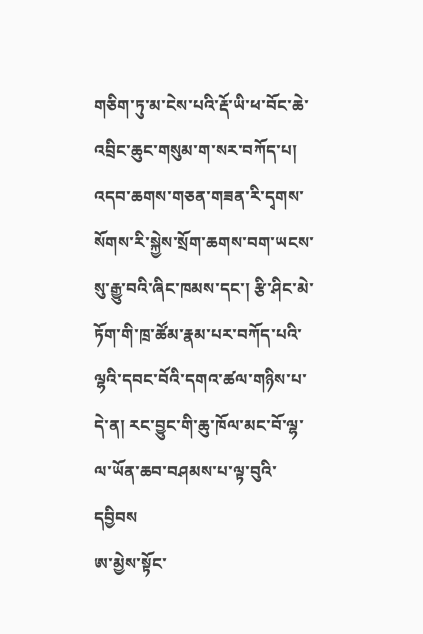གཅིག་ཏུ་མ་ངེས་པའི་རྡོ་ཡི་ཕ་བོང་ཆེ་འབྲིང་ཆུང་གསུམ་ག་སར་བཀོད་པ། འདབ་ཆགས་གཅན་གཟན་རི་དྭགས་སོགས་རི་སྐྱེས་སྲོག་ཆགས་བག་ཡངས་སུ་རྒྱུ་བའི་ཞིང་ཁམས་དང་། རྩི་ཤིང་མེ་ཏོག་གི་ཁྲ་ཚོམ་རྣམ་པར་བཀོད་པའི་ལྷའི་དབང་བོའི་དགའ་ཚལ་གཉིས་པ་དེ་ན། རང་བྱུང་གི་ཆུ་ཁོལ་མང་བོ་ལྷ་ལ་ཡོན་ཆབ་བཤམས་པ་ལྟ་བུའི་དབྱིབས
ཨ་མྱེས་སྟོང་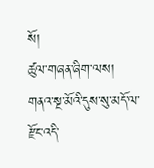སོ།
ཚུལ་གཞན་ཞིག་ལས། གནའ་སྔ་མོའི་དུས་སུ་མདོ་ལ་རྫོང་འདི་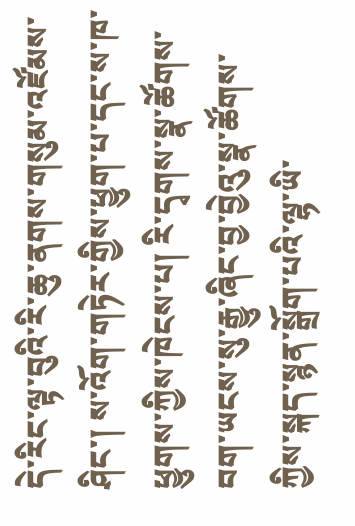དེ་རིང་ལྟ་བུའི་རི་ཆུ་ནགས་གསུམ་འཛོམས་ཤིང་། ས་འོག་གཏེར་གྱིས་ཕྱུག་པ་དང་ས་ཁ་ཕྱུགས་ཀྱིས་ཁེངས་པ། རི་དྭགས་སྣ་ཚོགས་བག་ཡངས་སུ་རྒྱུ་ཞིང་བྱ་བྱེའུ་སྣ་ཚོགས་ཀྱིས་སྐད་སྙན་སྒྲོག་པའི་ལྷ་ཡི་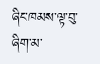ཞིང་ཁམས་ལྟ་བུ་ཞིག་མ་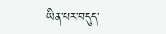ཡིན་པར་བདུད་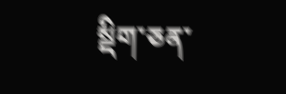སྡིག་ཅན་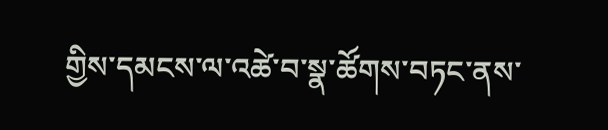གྱིས་དམངས་ལ་འཚེ་བ་སྣ་ཚོགས་བཏང་ནས་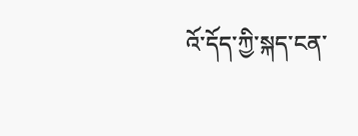འོ་དོད་ཀྱི་སྐད་ངན་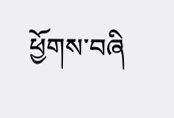ཕྱོགས་བཞི